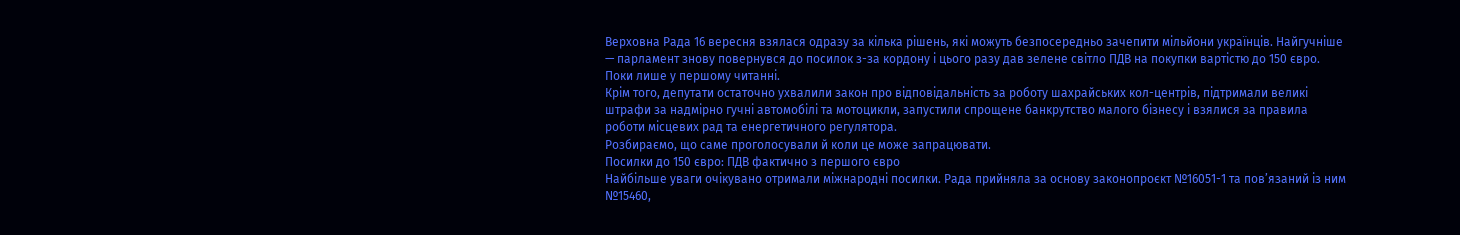Верховна Рада 16 вересня взялася одразу за кілька рішень, які можуть безпосередньо зачепити мільйони українців. Найгучніше — парламент знову повернувся до посилок з-за кордону і цього разу дав зелене світло ПДВ на покупки вартістю до 150 євро. Поки лише у першому читанні.
Крім того, депутати остаточно ухвалили закон про відповідальність за роботу шахрайських кол-центрів, підтримали великі штрафи за надмірно гучні автомобілі та мотоцикли, запустили спрощене банкрутство малого бізнесу і взялися за правила роботи місцевих рад та енергетичного регулятора.
Розбираємо, що саме проголосували й коли це може запрацювати.
Посилки до 150 євро: ПДВ фактично з першого євро
Найбільше уваги очікувано отримали міжнародні посилки. Рада прийняла за основу законопроєкт №16051-1 та пов’язаний із ним №15460,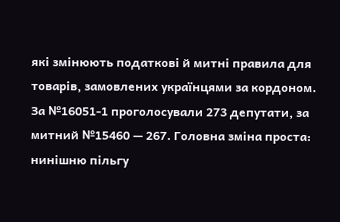які змінюють податкові й митні правила для товарів, замовлених українцями за кордоном.
За №16051-1 проголосували 273 депутати, за митний №15460 — 267. Головна зміна проста: нинішню пільгу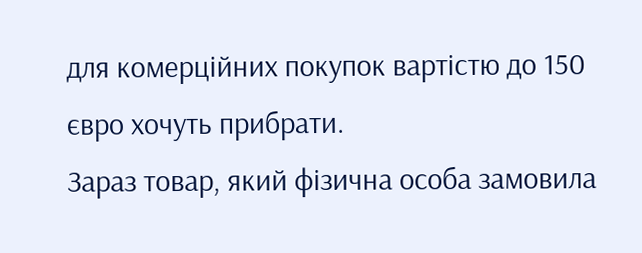для комерційних покупок вартістю до 150 євро хочуть прибрати.
Зараз товар, який фізична особа замовила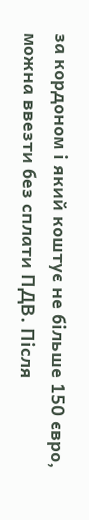за кордоном і який коштує не більше 150 євро, можна ввезти без сплати ПДВ. Після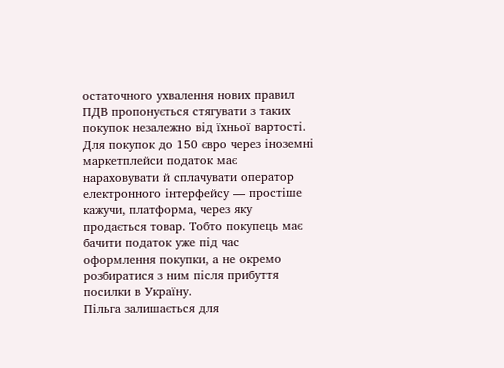остаточного ухвалення нових правил ПДВ пропонується стягувати з таких покупок незалежно від їхньої вартості.
Для покупок до 150 євро через іноземні маркетплейси податок має нараховувати й сплачувати оператор електронного інтерфейсу — простіше кажучи, платформа, через яку продається товар. Тобто покупець має бачити податок уже під час оформлення покупки, а не окремо розбиратися з ним після прибуття посилки в Україну.
Пільга залишається для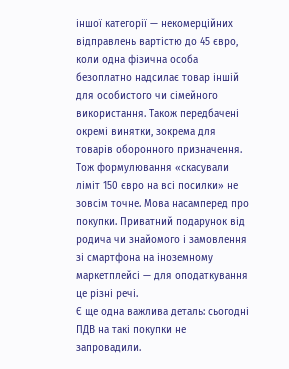іншої категорії — некомерційних відправлень вартістю до 45 євро, коли одна фізична особа безоплатно надсилає товар іншій для особистого чи сімейного використання. Також передбачені окремі винятки, зокрема для товарів оборонного призначення.
Тож формулювання «скасували ліміт 150 євро на всі посилки» не зовсім точне. Мова насамперед про покупки. Приватний подарунок від родича чи знайомого і замовлення зі смартфона на іноземному маркетплейсі — для оподаткування це різні речі.
Є ще одна важлива деталь: сьогодні ПДВ на такі покупки не запровадили.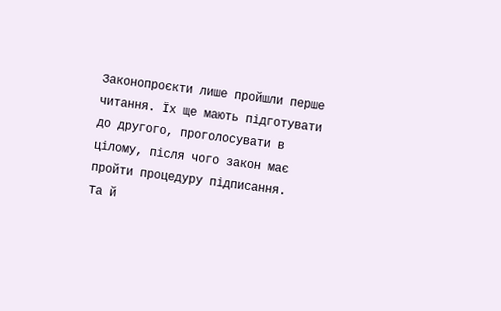Законопроєкти лише пройшли перше читання. Їх ще мають підготувати до другого, проголосувати в цілому, після чого закон має пройти процедуру підписання.
Та й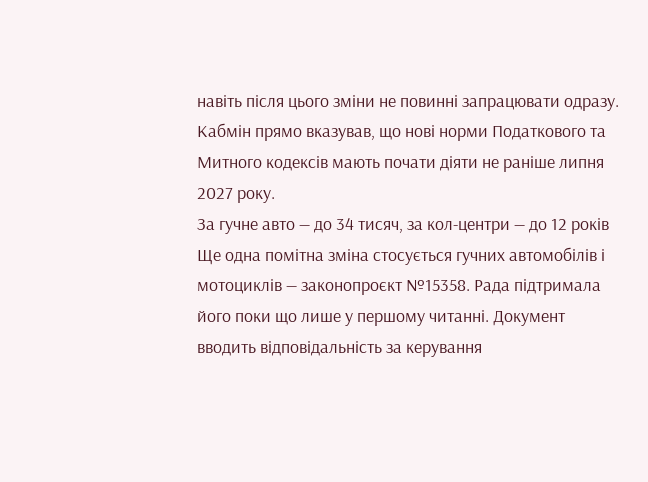навіть після цього зміни не повинні запрацювати одразу. Кабмін прямо вказував, що нові норми Податкового та Митного кодексів мають почати діяти не раніше липня 2027 року.
За гучне авто — до 34 тисяч, за кол-центри — до 12 років
Ще одна помітна зміна стосується гучних автомобілів і мотоциклів — законопроєкт №15358. Рада підтримала його поки що лише у першому читанні. Документ вводить відповідальність за керування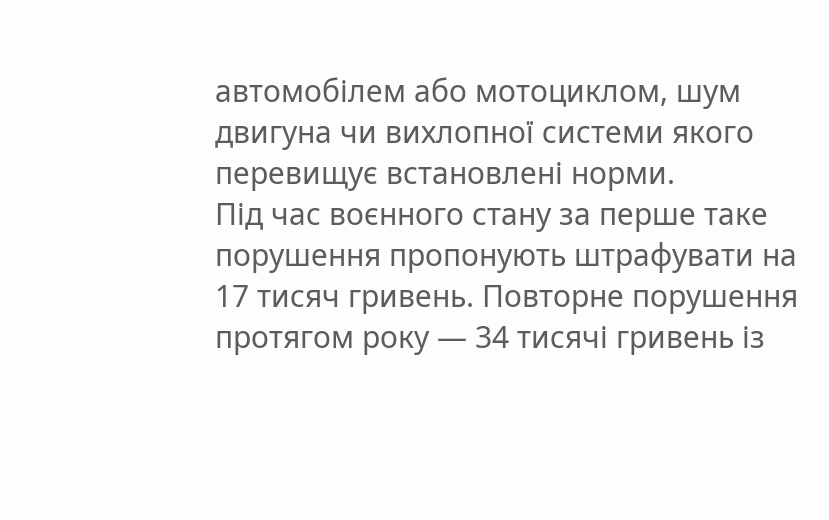автомобілем або мотоциклом, шум двигуна чи вихлопної системи якого перевищує встановлені норми.
Під час воєнного стану за перше таке порушення пропонують штрафувати на 17 тисяч гривень. Повторне порушення протягом року — 34 тисячі гривень із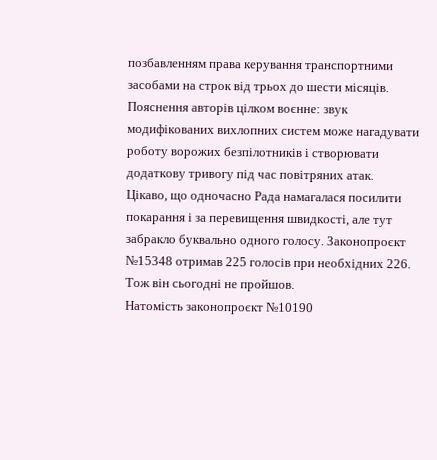позбавленням права керування транспортними засобами на строк від трьох до шести місяців.
Пояснення авторів цілком воєнне: звук модифікованих вихлопних систем може нагадувати роботу ворожих безпілотників і створювати додаткову тривогу під час повітряних атак.
Цікаво, що одночасно Рада намагалася посилити покарання і за перевищення швидкості, але тут забракло буквально одного голосу. Законопроєкт №15348 отримав 225 голосів при необхідних 226. Тож він сьогодні не пройшов.
Натомість законопроєкт №10190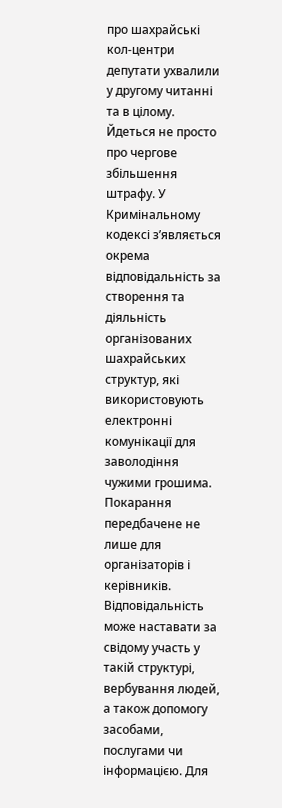про шахрайські кол-центри депутати ухвалили у другому читанні та в цілому.
Йдеться не просто про чергове збільшення штрафу. У Кримінальному кодексі з’являється окрема відповідальність за створення та діяльність організованих шахрайських структур, які використовують електронні комунікації для заволодіння чужими грошима. Покарання передбачене не лише для організаторів і керівників. Відповідальність може наставати за свідому участь у такій структурі, вербування людей, а також допомогу засобами, послугами чи інформацією. Для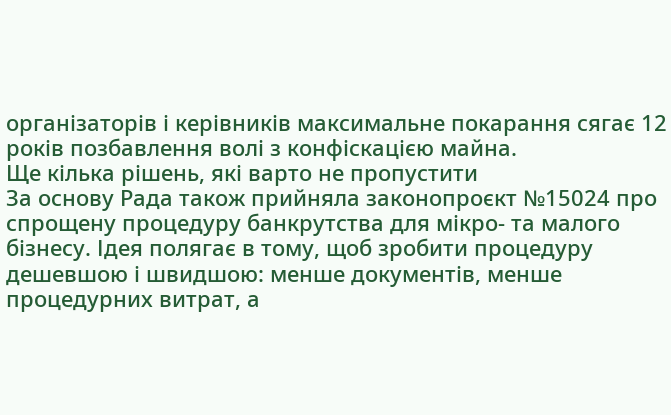організаторів і керівників максимальне покарання сягає 12 років позбавлення волі з конфіскацією майна.
Ще кілька рішень, які варто не пропустити
За основу Рада також прийняла законопроєкт №15024 про спрощену процедуру банкрутства для мікро- та малого бізнесу. Ідея полягає в тому, щоб зробити процедуру дешевшою і швидшою: менше документів, менше процедурних витрат, а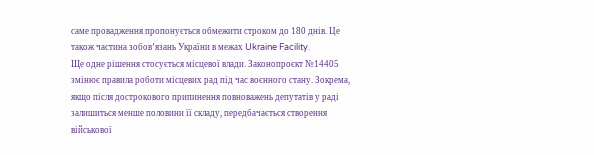саме провадження пропонується обмежити строком до 180 днів. Це також частина зобов’язань України в межах Ukraine Facility.
Ще одне рішення стосується місцевої влади. Законопроєкт №14405 змінює правила роботи місцевих рад під час воєнного стану. Зокрема, якщо після дострокового припинення повноважень депутатів у раді залишиться менше половини її складу, передбачається створення військової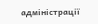адміністрації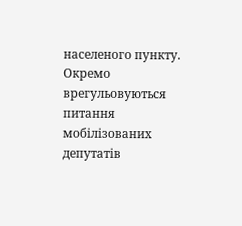населеного пункту. Окремо врегульовуються питання мобілізованих депутатів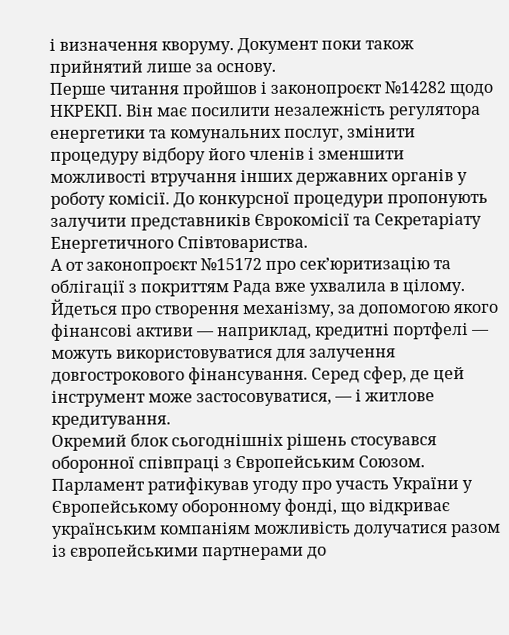і визначення кворуму. Документ поки також прийнятий лише за основу.
Перше читання пройшов і законопроєкт №14282 щодо НКРЕКП. Він має посилити незалежність регулятора енергетики та комунальних послуг, змінити процедуру відбору його членів і зменшити можливості втручання інших державних органів у роботу комісії. До конкурсної процедури пропонують залучити представників Єврокомісії та Секретаріату Енергетичного Співтовариства.
А от законопроєкт №15172 про сек’юритизацію та облігації з покриттям Рада вже ухвалила в цілому. Йдеться про створення механізму, за допомогою якого фінансові активи — наприклад, кредитні портфелі — можуть використовуватися для залучення довгострокового фінансування. Серед сфер, де цей інструмент може застосовуватися, — і житлове кредитування.
Окремий блок сьогоднішніх рішень стосувався оборонної співпраці з Європейським Союзом. Парламент ратифікував угоду про участь України у Європейському оборонному фонді, що відкриває українським компаніям можливість долучатися разом із європейськими партнерами до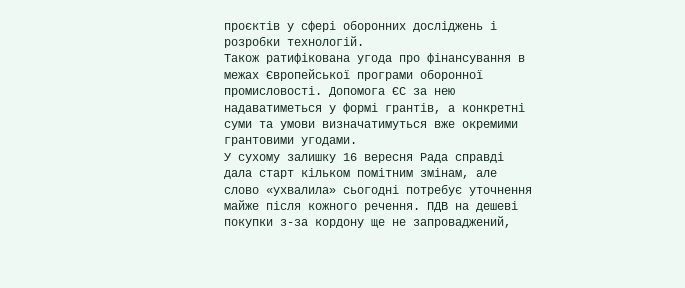проєктів у сфері оборонних досліджень і розробки технологій.
Також ратифікована угода про фінансування в межах Європейської програми оборонної промисловості. Допомога ЄС за нею надаватиметься у формі грантів, а конкретні суми та умови визначатимуться вже окремими грантовими угодами.
У сухому залишку 16 вересня Рада справді дала старт кільком помітним змінам, але слово «ухвалила» сьогодні потребує уточнення майже після кожного речення. ПДВ на дешеві покупки з-за кордону ще не запроваджений,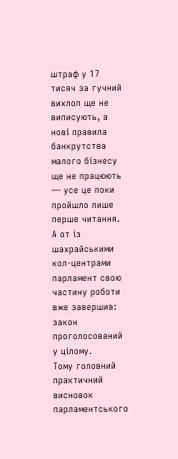штраф у 17 тисяч за гучний вихлоп ще не виписують, а нові правила банкрутства малого бізнесу ще не працюють — усе це поки пройшло лише перше читання.
А от із шахрайськими кол-центрами парламент свою частину роботи вже завершив: закон проголосований у цілому.
Тому головний практичний висновок парламентського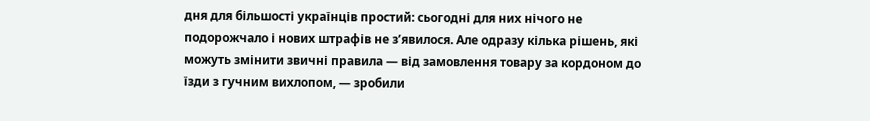дня для більшості українців простий: сьогодні для них нічого не подорожчало і нових штрафів не з’явилося. Але одразу кілька рішень, які можуть змінити звичні правила — від замовлення товару за кордоном до їзди з гучним вихлопом, — зробили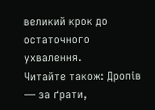великий крок до остаточного ухвалення.
Читайте також: Дропів — за ґрати,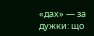«дах» — за дужки: що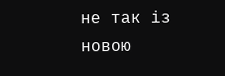не так із новою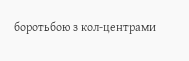боротьбою з кол-центрами